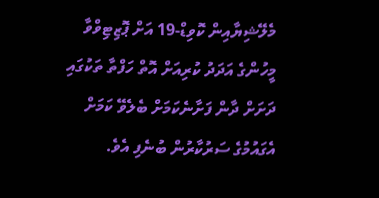މެލޭޝިޔާއިން ކޮވިޑް-19 އަށް ޕޮޒިޓިވްވާ މީހުންގެ އަދަދު ކުރިއަށް އޮތް ހަފްތާ ތަކުގައި ދަށަށް ދާން ފަށާނެކަމަށް ބެލެވޭ ކަމަށް އެގައުމުގެ ސަރުކާރުން ބުނެފި އެވެ.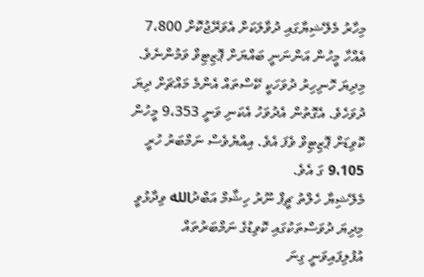މިހާރު މެލޭޝިޔާގައި ދުވާލަކަށް އެވަރޭޖުކޮށް 7،800 އެއްހާ މީހުން އަންނަނީ ބައްޔަށް ޕޮޒިޓިވް ވަމުންނެވެ. މިދިޔަ ހޮނިހިރު ދުވަހަކީ ކޭސްތައް އެންމެ މައްޗަށް ދިޔަ ދުވަހެވެ. އެގޮތުން އެދުވަހު އެކަނި ވަނީ 9،353 މީހުން ކޮވިޑަށް ޕޮޒިޓިވް ވެފަ އެވެ. އިއްޔެވެސް ނަމްބަރު ހުރީ 9،105 ގަ އެވެ.
މެލޭޝިޔާ ހެލްތު ޗީފް ނޫރު ހިޝާމް އަބްދުالله ވިދާޅުވީ މިދިޔަ ދުވަސްތަކުގައި ކޮވިޑުގެ ނަމްބަރުތައް އުފުލިފައިވަނީ ގިނަ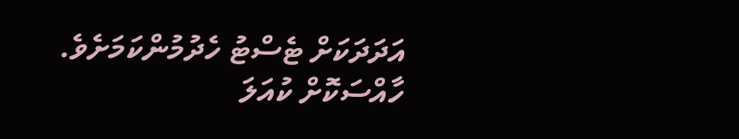އަދަދަކަށް ޓެސްޓު ހެދުމުންކަމަށެވެ. ހާއްސަކޮށް ކުއަލަ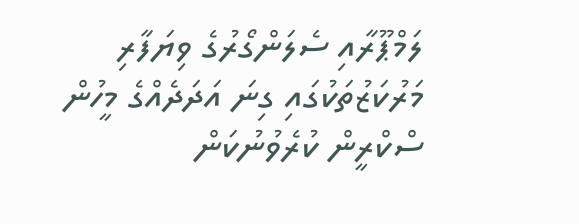ލަމްޕޫރާއި ސެލަންގޯރުގެ ވިޔަފާރި މަރުކަޒުތަކުގައި ގިނަ އަދަދެއްގެ މީހުން ސްކްރީން ކުރެވުނުކަން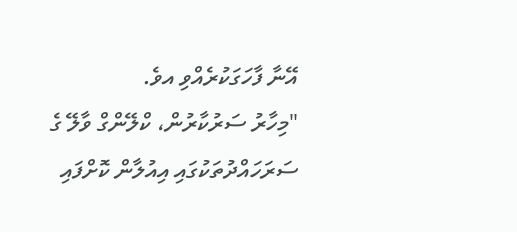އޭނާ ފާހަގަކުރެއްވި އވެ.
"މިހާރު ސަރުކާރުން، ކްލޭންގް ވާލޭ ގެ ސަރަހައްދުތަކުގައި އިއުލާން ކޮށްފައި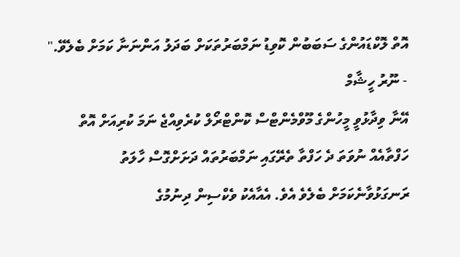އޮތް ލޮކްޑައުންގެ ސަބަބުން ކޮވިޑު ނަމްބަރުތަކަށް ބަދަލު އަންނަނާ ކަމަށް ބެލެވޭ."
- ނޫރު ހީޝާމް
އޭނާ ވިދާޅުވީ މީހުންގެ މޫވްމެންޓްސް ކޮންޓްރޯލް ކުރެވިއްޖެ ނަމަ ކުރިއަށް އޮތް ހަފްތާއެއް ނުވަތަ ދެ ހަފްތާ ތެރޭގައި ނަމްބަރުތައް ދަށަށްގޮސް ހާލަތު ރަނގަޅުވާނެކަމަށް ބެލެވެ އެވެ. އެއާއެކު ވެކްސިން ދިނުމުގެ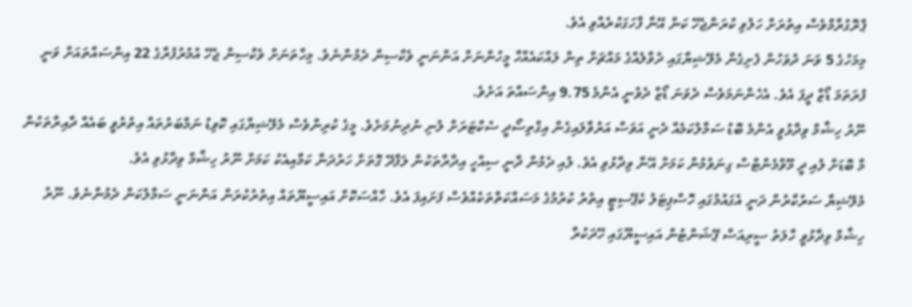ޕްރޮގުރާމްވެސް އިތުރަށް ހަލުވި ކުރަންޖެހޭ ކަން އޭނާ ފާހަގަކުރެއްވި އެވެ.
މިމަހުގެ 5 ވަނަ ދުވަހުން ފެށިގެން މެލޭޝިޔާގައި ދުވާލެއްގެ މައްޗަށް ތިން ލައްކައެއްހާ މީހުންނަށް އަންނަނީ ވެކްސިން ދެމުންނެވެ. މިހާތަނަށް ވެކްސިން ޖެހޭ އުމުރުފުރާގެ 22 އިންސައްތައަށް ވަނީ ފުރަތަމަ ޑޯޒް ދީފަ އެވެ. އެހެންނަމަވެސް ދެވަނަ ޑޯޒް ދެވުނީ އެންމެ 9.75 އިންސައްތަ އަށެވެ.
ނޫރު ހިޝާމް ވިދާޅުވީ އެންމެ ބޮޑު ސަމާލުކަމެއް ދެނީ އަވަސް އަރުވާލައިގެން އިގްތިސޯދީ ސެކްޓަރަށް ލުނި ނުދިނުމަށެވެ. މީގެ ކުރިންވެސް މެލޭޝިޔާގައި ކޮވިޑު ނަމްބަރުތައް އިތުރުވީ ބައެއް ދާއިރާތަކުން މާ ބޮޑަށް ލުއި ދީ މޫވްމެންޓްސް ގިނަވުމުން ކަމަށް އޭނާ ވިދާޅުވި އެވެ. ލުއި ދެމުން ދާނީ ސިއްހީ އިދާރާތަކުން ލަފާދޭ ގޮތަށް ހަރުދަނާ ކަމާއިއެކު ކަމަށް ނޫރު ހިޝާމް ވިދާޅުވި އެވެ.
މެލޭޝިޔާ ސަރުކާރުން ދަނީ އެގައުމުގައި ހޮސްޕިޓަލު ކެޕޭސިޓީ އިތުރު ކުރުމުގެ މަސައްކަތްތަކެއްވެސް ފަށައިފަ އެވެ. ހާއްސަކޮށް އައިސީޔޫތައް އިތުރުކުރަން އަންނަނީ ސަމާލުކަން ދެމުންނެވެ. ނޫރު ހިޝާމް ވިދާޅުވީ ހާލަތު ސީރިއަސް ޕޭޝަންޓުން އައިސީޔޫގައި ހޭދަކުރާ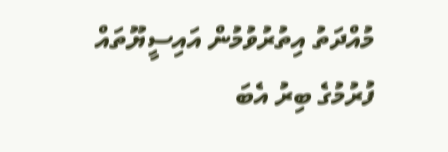މުއްދަތު އިތުރުވުމުން އައިސީޔޫތައް ފުރުމުގެ ބިރު އެބަ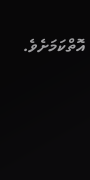އޮތްކަމަށެވެ.